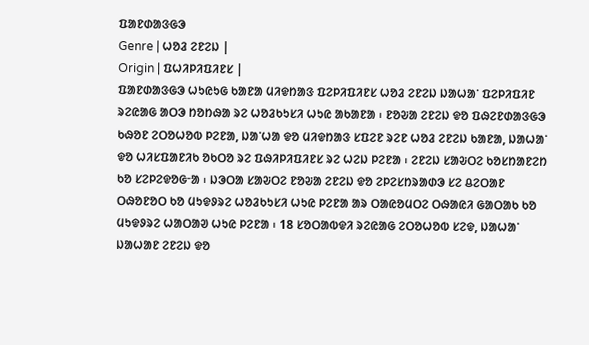ᱯᱟᱱᱰᱟᱝᱜᱳ
Genre | ᱦᱚᱲ ᱮᱱᱮᱡ |
Origin | ᱯᱦᱤᱞᱤᱯᱤᱱᱥ |
ᱯᱟᱱᱰᱟᱝᱜᱳ ᱦᱩᱭᱩᱜ ᱠᱟᱱᱟ ᱢᱤᱫᱴᱟᱝ ᱯᱮᱞᱤᱯᱤᱱᱥ ᱦᱚᱲ ᱮᱱᱮᱡ ᱡᱟᱦᱟᱸ ᱯᱮᱞᱤᱯᱤᱱ ᱨᱮᱭᱟᱜ ᱟᱛᱳ ᱴᱚᱴᱷᱟ ᱨᱮ ᱦᱚᱲᱠᱩᱥᱤ ᱦᱩᱭ ᱟᱠᱟᱱᱟ ᱾ ᱱᱚᱶᱟ ᱮᱱᱮᱡ ᱫᱚ ᱯᱷᱮᱱᱰᱟᱝᱜᱳ ᱠᱷᱚᱱ ᱮᱛᱚᱦᱚᱵ ᱞᱮᱱᱟ, ᱡᱟᱸᱦᱟ ᱫᱚ ᱢᱤᱫᱴᱟᱝ ᱥᱯᱮᱱ ᱨᱮᱱ ᱦᱚᱲ ᱮᱱᱮᱡ ᱠᱟᱱᱟ, ᱡᱟᱦᱟᱸ ᱫᱚ ᱦᱤᱥᱯᱟᱱᱤᱠ ᱚᱠᱛᱚ ᱨᱮ ᱯᱷᱤᱞᱤᱯᱤᱱᱥ ᱨᱮ ᱦᱮᱡ ᱞᱮᱱᱟ ᱾ ᱮᱱᱮᱡ ᱥᱟᱶᱛᱮ ᱠᱚᱥᱴᱟᱱᱮᱴ ᱠᱚ ᱥᱮᱞᱮᱫᱚᱜᱼᱟ ᱾ ᱡᱳᱛᱟ ᱥᱟᱶᱛᱮ ᱱᱚᱶᱟ ᱮᱱᱮᱡ ᱫᱚ ᱮᱞᱮᱥᱴᱨᱟᱰᱳ ᱥᱮ ᱪᱮᱛᱟᱱ ᱛᱷᱚᱱᱚᱛ ᱠᱚ ᱢᱩᱫᱽᱨᱮ ᱦᱚᱲᱠᱩᱥᱤ ᱦᱩᱭ ᱞᱮᱱᱟ ᱟᱨ ᱛᱟᱭᱚᱢᱛᱮ ᱛᱷᱟᱭᱤ ᱜᱟᱛᱟᱠ ᱠᱚ ᱢᱩᱫᱽᱨᱮ ᱦᱟᱛᱟᱣ ᱦᱩᱭ ᱞᱮᱱᱟ ᱾ 18 ᱥᱚᱛᱟᱵᱫᱤ ᱨᱮᱭᱟᱜ ᱮᱛᱚᱦᱚᱵ ᱥᱮᱫ, ᱡᱟᱦᱟᱸ ᱡᱟᱦᱟᱱ ᱮᱱᱮᱡ ᱫᱚ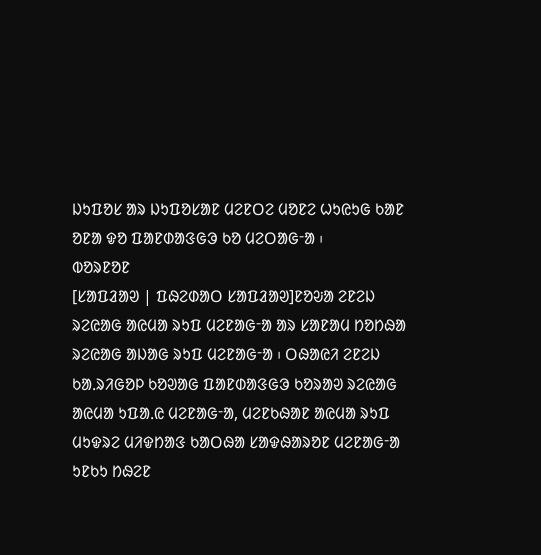ᱡᱩᱯᱚᱥ ᱟᱨ ᱡᱩᱯᱚᱥᱟᱱ ᱢᱮᱱᱛᱮ ᱢᱚᱱᱮ ᱦᱩᱭᱩᱜ ᱠᱟᱱ ᱚᱱᱟ ᱫᱚ ᱯᱟᱱᱰᱟᱝᱜᱳ ᱠᱚ ᱢᱮᱛᱟᱜᱼᱟ ᱾
ᱵᱚᱨᱱᱚᱱ
[ᱥᱟᱯᱲᱟᱣ | ᱯᱷᱮᱰᱟᱛ ᱥᱟᱯᱲᱟᱣ]ᱱᱚᱶᱟ ᱮᱱᱮᱡ ᱨᱮᱭᱟᱜ ᱟᱭᱢᱟ ᱨᱩᱯ ᱢᱮᱱᱟᱜᱼᱟ ᱟᱨ ᱥᱟᱱᱟᱢ ᱴᱚᱴᱷᱟ ᱨᱮᱭᱟᱜ ᱟᱡᱟᱜ ᱨᱩᱯ ᱢᱮᱱᱟᱜᱼᱟ ᱾ ᱛᱷᱟᱭᱤ ᱮᱱᱮᱡ ᱠᱟᱹᱨᱤᱜᱚᱞ ᱠᱚᱣᱟᱜ ᱯᱟᱱᱰᱟᱝᱜᱳ ᱠᱚᱨᱟᱣ ᱨᱮᱭᱟᱜ ᱟᱭᱢᱟ ᱩᱯᱟᱹᱭ ᱢᱮᱱᱟᱜᱼᱟ, ᱢᱮᱱᱠᱷᱟᱱ ᱟᱭᱢᱟ ᱨᱩᱯ ᱢᱩᱫᱨᱮ ᱢᱤᱫᱴᱟᱝ ᱠᱟᱛᱷᱟ ᱥᱟᱫᱷᱟᱨᱚᱱ ᱢᱮᱱᱟᱜᱼᱟ ᱩᱱᱠᱩ ᱴᱷᱮᱱ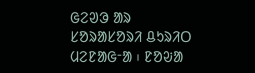ᱜᱮᱣᱳ ᱟᱨ ᱥᱚᱨᱟᱥᱚᱨᱤ ᱪᱩᱨᱤᱛ ᱢᱮᱱᱟᱜᱼᱟ ᱾ ᱱᱚᱶᱟ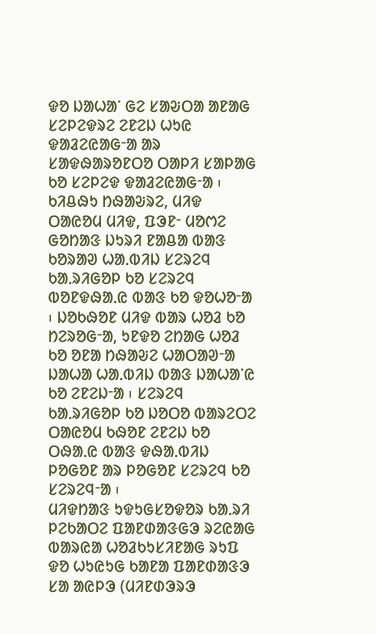ᱫᱚ ᱡᱟᱦᱟᱸ ᱜᱮ ᱥᱟᱶᱛᱟ ᱟᱱᱟᱜ ᱥᱮᱞᱮᱫᱨᱮ ᱮᱱᱮᱡ ᱦᱩᱭ ᱫᱟᱲᱮᱭᱟᱜᱼᱟ ᱟᱨ ᱥᱟᱫᱷᱟᱨᱚᱱᱛᱚ ᱛᱟᱞᱤ ᱥᱟᱞᱟᱜ ᱠᱚ ᱥᱮᱞᱮᱫ ᱫᱟᱲᱮᱭᱟᱜᱼᱟ ᱾ ᱠᱤᱪᱷᱩ ᱴᱷᱟᱶᱨᱮ, ᱢᱤᱫ ᱛᱟᱭᱚᱢ ᱢᱤᱫ, ᱯᱳᱱᱼ ᱢᱚᱬᱮ ᱜᱚᱴᱟᱝ ᱡᱩᱨᱤ ᱱᱟᱪᱟ ᱵᱟᱝ ᱠᱚᱨᱟᱣ ᱦᱟᱹᱵᱤᱡ ᱥᱮᱨᱮᱧ ᱠᱟᱹᱨᱤᱜᱚᱞ ᱠᱚ ᱥᱮᱨᱮᱧ ᱵᱚᱱᱫᱷᱟᱹᱭ ᱵᱟᱝ ᱠᱚ ᱫᱚᱦᱚᱼᱟ ᱾ ᱡᱚᱠᱷᱚᱱ ᱢᱤᱫ ᱵᱟᱨ ᱦᱚᱲ ᱠᱚ ᱴᱮᱨᱚᱜᱼᱟ, ᱩᱱᱫᱚ ᱮᱴᱟᱜ ᱦᱚᱲ ᱠᱚ ᱚᱱᱟ ᱴᱷᱟᱶᱮ ᱦᱟᱛᱟᱣᱼᱟ ᱡᱟᱦᱟ ᱦᱟᱹᱵᱤᱡ ᱵᱟᱝ ᱡᱟᱦᱟᱸᱭ ᱠᱚ ᱮᱱᱮᱡᱼᱟ ᱾ ᱥᱮᱨᱮᱧ ᱠᱟᱹᱨᱤᱜᱚᱞ ᱠᱚ ᱡᱚᱛᱚ ᱵᱟᱨᱮᱛᱮ ᱛᱟᱭᱚᱢ ᱠᱷᱚᱱ ᱮᱱᱮᱡ ᱠᱚ ᱛᱷᱟᱹᱭ ᱵᱟᱝ ᱫᱷᱟᱹᱵᱤᱡ ᱞᱚᱜᱚᱱ ᱟᱨ ᱞᱚᱜᱚᱱ ᱥᱮᱨᱮᱧ ᱠᱚ ᱥᱮᱨᱮᱧᱼᱟ ᱾
ᱢᱤᱫᱴᱟᱝ ᱩᱫᱩᱜᱥᱚᱫᱚᱨ ᱠᱟᱹᱨᱤ ᱞᱮᱠᱟᱛᱮ ᱯᱟᱱᱰᱟᱝᱜᱳ ᱨᱮᱭᱟᱜ ᱵᱟᱨᱭᱟ ᱦᱚᱲᱠᱩᱥᱤᱱᱟᱜ ᱨᱩᱯ ᱫᱚ ᱦᱩᱭᱩᱜ ᱠᱟᱱᱟ ᱯᱟᱱᱰᱟᱝᱳ ᱥᱟ ᱟᱭᱞᱳ (ᱢᱤᱱᱰᱳᱨᱳ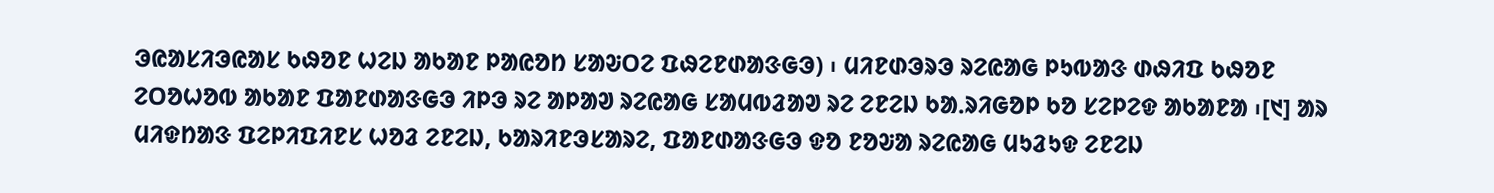ᱳᱭᱟᱥᱤᱳᱭᱟᱥ ᱠᱷᱚᱱ ᱦᱮᱡ ᱟᱠᱟᱱ ᱞᱟᱭᱚᱴ ᱥᱟᱶᱛᱮ ᱯᱷᱮᱱᱰᱟᱝᱜᱳ) ᱾ ᱢᱤᱱᱰᱳᱨᱳ ᱨᱮᱭᱟᱜ ᱞᱩᱵᱟᱝ ᱰᱷᱤᱯ ᱠᱷᱚᱱ ᱮᱛᱚᱦᱚᱵ ᱟᱠᱟᱱ ᱯᱟᱱᱰᱟᱝᱜᱳ ᱤᱞᱳ ᱨᱮ ᱟᱞᱟᱣ ᱨᱮᱭᱟᱜ ᱥᱟᱢᱵᱲᱟᱣ ᱨᱮ ᱮᱱᱮᱡ ᱠᱟᱹᱨᱤᱜᱚᱞ ᱠᱚ ᱥᱮᱞᱮᱫ ᱟᱠᱟᱱᱟ ᱾[᱑] ᱟᱨ ᱢᱤᱫᱴᱟᱝ ᱯᱮᱞᱤᱯᱤᱱᱥ ᱦᱚᱲ ᱮᱱᱮᱡ, ᱠᱟᱨᱤᱱᱳᱥᱟᱨᱮ, ᱯᱟᱱᱰᱟᱝᱜᱳ ᱫᱚ ᱱᱚᱶᱟ ᱨᱮᱭᱟᱜ ᱢᱩᱲᱩᱫ ᱮᱱᱮᱡ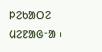ᱞᱮᱠᱟᱛᱮ ᱢᱮᱱᱟᱜᱼᱟ ᱾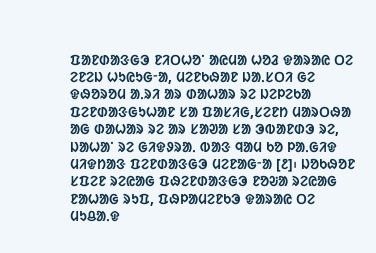ᱯᱟᱱᱰᱟᱝᱜᱳ ᱱᱤᱛᱦᱚᱸ ᱟᱭᱢᱟ ᱦᱚᱲ ᱫᱟᱨᱟᱭ ᱛᱮ ᱮᱱᱮᱡ ᱦᱩᱭᱩᱜᱼᱟ, ᱢᱮᱱᱠᱷᱟᱱ ᱡᱟᱹᱥᱛᱤ ᱜᱮ ᱫᱷᱚᱨᱚᱢ ᱟᱹᱨᱤ ᱟᱨ ᱰᱟᱦᱟᱨ ᱨᱮ ᱡᱮᱞᱮᱠᱟ ᱯᱮᱱᱰᱟᱝᱜᱩᱦᱟᱱ ᱥᱟ ᱯᱟᱥᱤᱜ,ᱥᱮᱱᱴ ᱢᱟᱨᱛᱷᱟ ᱟᱜ ᱰᱟᱦᱟᱨ ᱨᱮ ᱟᱨ ᱥᱟᱣᱟ ᱥᱟ ᱳᱵᱟᱱᱰᱳ ᱨᱮ, ᱡᱟᱦᱟᱸ ᱨᱮ ᱜᱤᱫᱽᱨᱟᱹ ᱵᱟᱝ ᱧᱟᱢ ᱠᱚ ᱞᱟᱹᱜᱤᱫ ᱢᱤᱫᱴᱟᱝ ᱯᱮᱱᱰᱟᱝᱜᱳ ᱢᱮᱱᱟᱜᱼᱟ [᱒]᱾ ᱡᱚᱠᱷᱚᱱ ᱥᱯᱮᱱ ᱨᱮᱭᱟᱜ ᱯᱷᱮᱱᱰᱟᱝᱜᱳ ᱱᱚᱶᱟ ᱨᱮᱭᱟᱜ ᱱᱟᱦᱟᱜ ᱨᱩᱯ, ᱯᱷᱞᱟᱢᱮᱱᱠᱳ ᱫᱟᱨᱟᱭ ᱛᱮ ᱢᱩᱪᱟᱹᱫ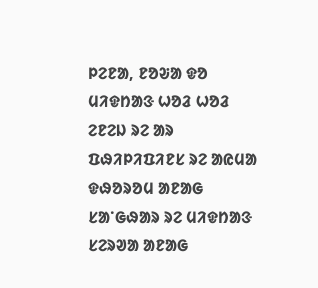ᱞᱮᱱᱟ, ᱱᱚᱶᱟ ᱫᱚ ᱢᱤᱫᱴᱟᱝ ᱦᱚᱲ ᱦᱚᱲ ᱮᱱᱮᱡ ᱨᱮ ᱟᱨ ᱯᱷᱤᱞᱤᱯᱤᱱᱥ ᱨᱮ ᱟᱭᱢᱟ ᱫᱷᱚᱨᱚᱢ ᱟᱱᱟᱜ ᱥᱟᱸᱜᱷᱟᱨ ᱨᱮ ᱢᱤᱫᱴᱟᱝ ᱥᱮᱨᱣᱟ ᱟᱱᱟᱜ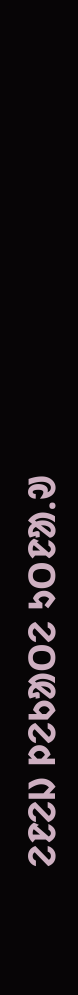ᱮᱱᱮᱡ ᱞᱮᱠᱟᱛᱮ ᱩᱛᱱᱟᱹᱣ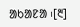ᱟᱠᱟᱱᱟ ᱾[᱓]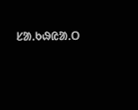ᱥᱟᱹᱠᱷᱭᱟᱹᱛ